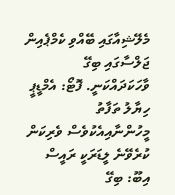މެލޭޝިއާގައި ބޭއްވި ކެމްޕެއިން ޖަލްސާގައި ބިގޭ ވާހަކަދައްކަނީ. ފޮޓޯ: އެމްޑީޕީ
ހިޔާލު ތަފާތު މީހުންނާއިއެކުވެސް ވެރިކަން ކުރެވޭނެ ލީޑަރަކީ ރައީސް އިބޫ: ބިގޭ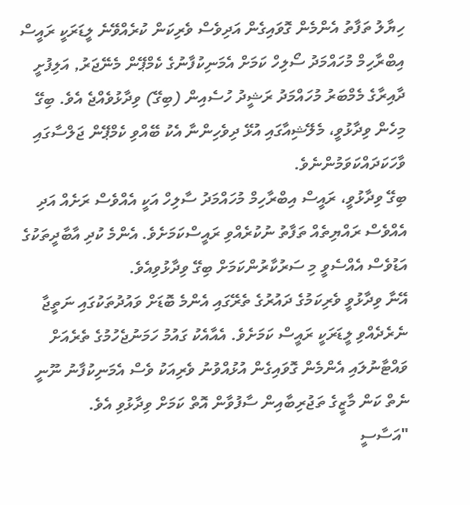ހިޔާލު ތަފާތު އެންމެން ގޮވައިގެން އަދިވެސް ވެރިކަން ކުރެއްވޭނެ ލީޑަރަކީ ރައީސް އިބްރާހިމް މުހައްމަދު ސޯލިހް ކަމަށް އެމަނިކުފާނުގެ ކެމްޕޭން މެނޭޖަރު, އަލިފުށީ ދާއިރާގެ މެމްބަރު މުހައްމަދު ރަޝީދު ހުސެއިން (ބިގޭ) ވިދާޅުވެއްޖެ އެވެ. ބިގޭ މިހެން ވިދާޅުވީ، މެލޭޝިއާގައި އުޅޭ ދިވެހިންނާ އެކު ބޭއްވި ކެމްޕޭން ޖަލްސާގައި ވާހަކަދައްކަވަމުންނެވެ.
ބިގޭ ވިދާޅުވީ، ރައީސް އިބްރާހިމް މުހައްމަދު ސާލިހް އަކީ އެއްވެސް ރަށެއް އަދި އެއްވެސް ރައްޔިތެއް ތަފާތު ނުކުރެއްވި ރައީސްކަމަށެވެ. އެންމެ ކުދި އާބާދީތަކުގެ އަޑުވެސް އެއްސެވީ މި ސަރުކާރުންކަމަށް ބިގޭ ވިދާޅުވިއެވެ.
އޭނާ ވިދާޅުވީ ވެރިކަމުގެ ދައުރުގެ ތެރޭގައި އެންމެ ބޮޑަށް ވައުދުތަކުގައި ނަތީޖާ ނެރެދެއްވި ލީޑަރަކީ ރައީސް ކަމަށެވެ. އެއާއެކު ގައުމު ހަމަނުޖެހުމުގެ ތެރެއަށް ވައްޓާނުލައި އެންމެން ގޮވައިގެން އުޅުއްވުނު ވެރިއަކު ވެސް އެމަނިކުފާނު ނޫނީ ނެތް ކަން މާޒީގެ ތަޖުރިބާއިން ސާފުވާން އޮތް ކަމަށް ވިދާޅުވި އެވެ.
"އަސާސީ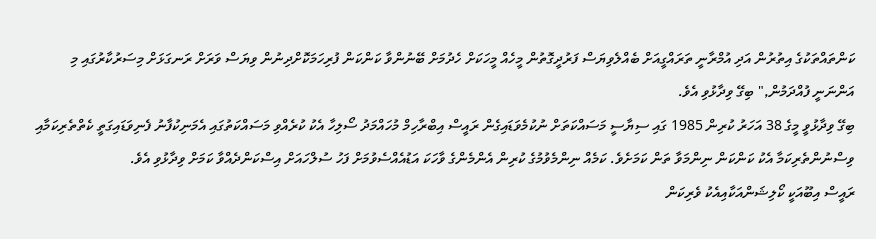ކަންތައްތަކުގެ އިތުރުން އަދި އުމްރާނީ ތަރައްގީއަށް ބެއްލެވިޔަސް ފަރުދީގޮތުން މީހެއް މީހަކަށް ހެދުމަށް ބޭނުންވާ ކަންކަން ފުރިހަމަކޮށްދިނުން ވިޔަސް ވަރަށް ރަނގަޅަށް މިސަރުކާރުގައި މި އަންނަނީ ފުއްދަމުން," ބިގޭ ވިދާޅުވި އެވެ.
ބިގޭ ވިދާޅުވީ މީގެ 38 އަހަރު ކުރިން 1985 ގައި ސިޔާސީ މަސައްކަތަށް ނުކުމެވަޑައިގެން ރައީސް އިބްރާހިމް މުހައްމަދު ސޯލިހާ އެކު ކުރެއްވި މަސައްކަތުގައި އެމަނިކުފާނު ފެނިވަޑައިގަތީ ކެތްތެރިކަމާއި ވިސްނުންތެރިކަމާ އެކު ކަންކަން ނިންމަވާ ތަން ކަމަށެވެ. ކަމެއް ނިންމެވުމުގެ ކުރިން އެންމެންގެ ވާހަކަ އަޑުއެއްސެވުމަށް ފަހު ސުލްހައަށް އިސްކަންދެއްވާ ކަމަށް ވިދާޅުވި އެވެ.
ރައީސް އިބޫއަކީ ކޯލިޝަންއަކާއިއެކު ވެރިކަން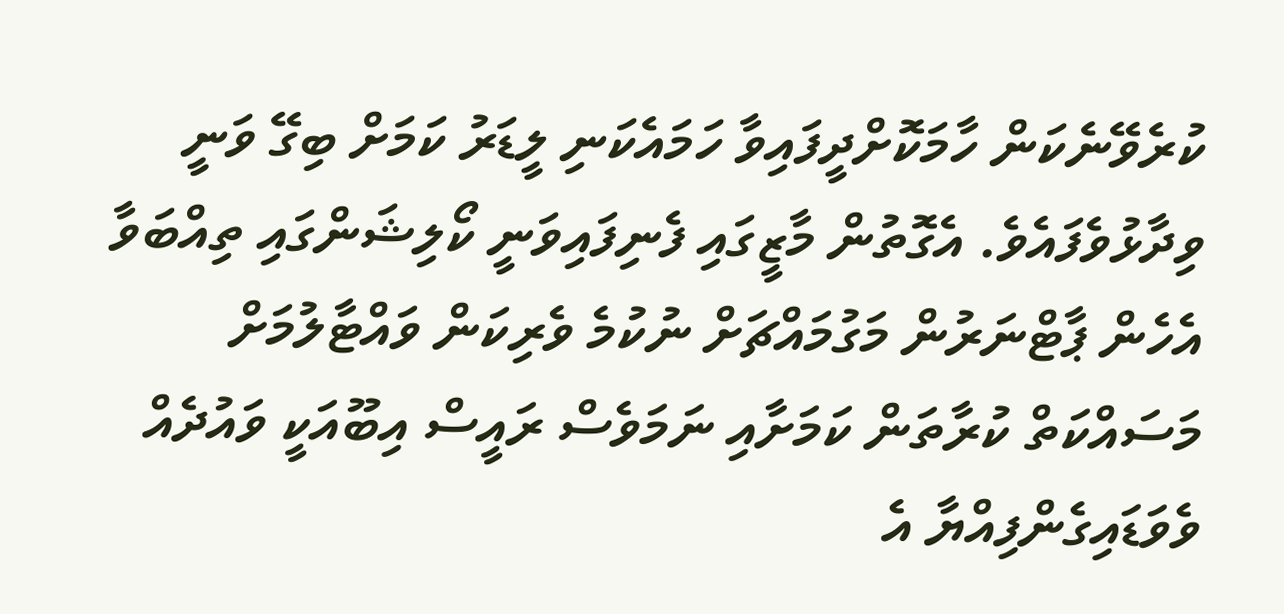ކުރެވޭނެކަން ހާމަކޮށްދީފައިވާ ހަމައެކަނި ލީޑަރު ކަމަށް ބިގޭ ވަނީ ވިދާޅުވެފައެވެ. އެގޮތުން މާޒީގައި ފެނިފައިވަނީ ކޯލިޝަންގައި ތިއްބަވާ އެހެން ޕާޓްނަރުން މަގުމައްޗަށް ނުކުމެ ވެރިކަން ވައްޓާލުމަށް މަސައްކަތް ކުރާތަން ކަމަށާއި ނަމަވެސް ރައީސް އިބޫއަކީ ވައުދެއް ވެވަޑައިގެންފިއްޔާ އެ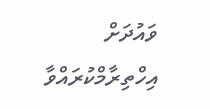ވައުދަށް އިހްތިރާމްކުރައްވާ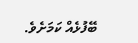ބޭފުޅެއް ކަމަށެވެ.